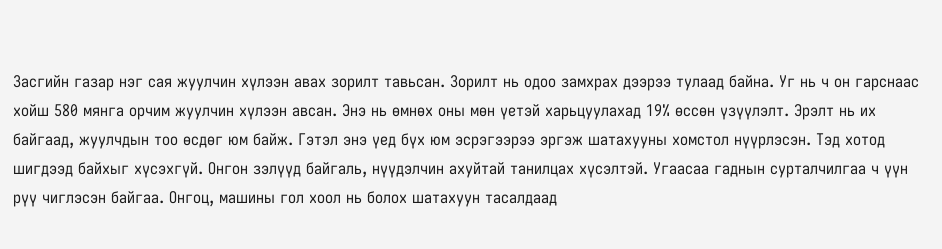Засгийн газар нэг сая жуулчин хүлээн авах зорилт тавьсан. Зорилт нь одоо замхрах дээрээ тулаад байна. Уг нь ч он гарснаас хойш 580 мянга орчим жуулчин хүлээн авсан. Энэ нь өмнөх оны мөн үетэй харьцуулахад 19% өссөн үзүүлэлт. Эрэлт нь их байгаад, жуулчдын тоо өсдөг юм байж. Гэтэл энэ үед бүх юм эсрэгээрээ эргэж шатахууны хомстол нүүрлэсэн. Тэд хотод шигдээд байхыг хүсэхгүй. Онгон зэлүүд байгаль, нүүдэлчин ахуйтай танилцах хүсэлтэй. Угаасаа гаднын сурталчилгаа ч үүн рүү чиглэсэн байгаа. Онгоц, машины гол хоол нь болох шатахуун тасалдаад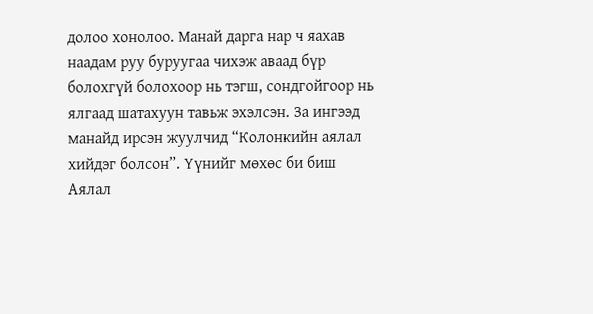долоо хонолоо. Манай дарга нар ч яахав наадам руу буруугаа чихэж аваад бүр болохгүй болохоор нь тэгш, сондгойгоор нь ялгаад шатахуун тавьж эхэлсэн. За ингээд манайд ирсэн жуулчид “Колонкийн аялал хийдэг болсон”. Үүнийг мөхөс би биш Аялал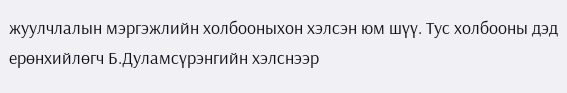жуулчлалын мэргэжлийн холбооныхон хэлсэн юм шүү. Тус холбооны дэд ерөнхийлөгч Б.Дуламсүрэнгийн хэлснээр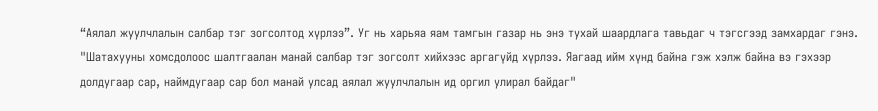“Аялал жуулчлалын салбар тэг зогсолтод хүрлээ”. Уг нь харьяа яам тамгын газар нь энэ тухай шаардлага тавьдаг ч тэгсгээд замхардаг гэнэ.
"Шатахууны хомсдолоос шалтгаалан манай салбар тэг зогсолт хийхээс аргагүйд хүрлээ. Яагаад ийм хүнд байна гэж хэлж байна вэ гэхээр долдугаар сар, наймдугаар сар бол манай улсад аялал жуулчлалын ид оргил улирал байдаг"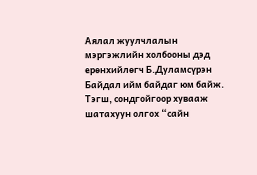Аялал жуулчлалын мэргэжлийн холбооны дэд ерөнхийлөгч Б.Дуламсүрэн
Байдал ийм байдаг юм байж. Тэгш, сондгойгоор хувааж шатахуун олгох “сайн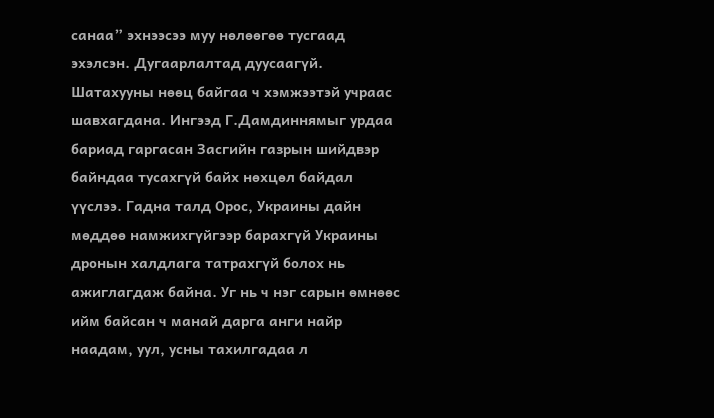санаа” эхнээсээ муу нөлөөгөө тусгаад эхэлсэн. Дугаарлалтад дуусаагүй. Шатахууны нөөц байгаа ч хэмжээтэй учраас шавхагдана. Ингээд Г.Дамдиннямыг урдаа бариад гаргасан Засгийн газрын шийдвэр байндаа тусахгүй байх нөхцөл байдал үүслээ. Гадна талд Орос, Украины дайн мөддөө намжихгүйгээр барахгүй Украины дронын халдлага татрахгүй болох нь ажиглагдаж байна. Уг нь ч нэг сарын өмнөөс ийм байсан ч манай дарга анги найр наадам, уул, усны тахилгадаа л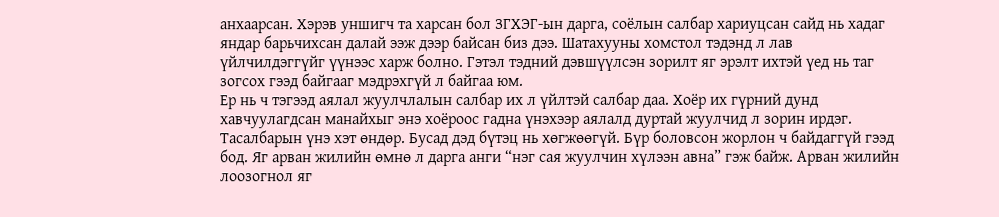анхаарсан. Хэрэв уншигч та харсан бол ЗГХЭГ-ын дарга, соёлын салбар хариуцсан сайд нь хадаг яндар барьчихсан далай ээж дээр байсан биз дээ. Шатахууны хомстол тэдэнд л лав үйлчилдэггүйг үүнээс харж болно. Гэтэл тэдний дэвшүүлсэн зорилт яг эрэлт ихтэй үед нь таг зогсох гээд байгааг мэдрэхгүй л байгаа юм.
Ер нь ч тэгээд аялал жуулчлалын салбар их л үйлтэй салбар даа. Хоёр их гүрний дунд хавчуулагдсан манайхыг энэ хоёроос гадна үнэхээр аялалд дуртай жуулчид л зорин ирдэг. Тасалбарын үнэ хэт өндөр. Бусад дэд бүтэц нь хөгжөөгүй. Бүр боловсон жорлон ч байдаггүй гээд бод. Яг арван жилийн өмнө л дарга анги “нэг сая жуулчин хүлээн авна” гэж байж. Арван жилийн лоозогнол яг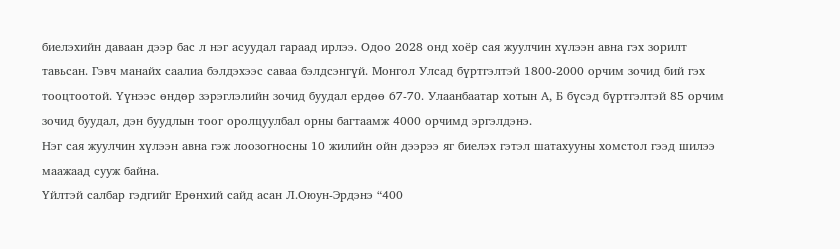биелэхийн даваан дээр бас л нэг асуудал гараад ирлээ. Одоо 2028 онд хоёр сая жуулчин хүлээн авна гэх зорилт тавьсан. Гэвч манайх саалиа бэлдэхээс саваа бэлдсэнгүй. Монгол Улсад бүртгэлтэй 1800-2000 орчим зочид бий гэх тооцтоотой. Үүнээс өндөр зэрэглэлийн зочид буудал ердөө 67-70. Улаанбаатар хотын А, Б бүсэд бүртгэлтэй 85 орчим зочид буудал, дэн буудлын тоог оролцуулбал орны багтаамж 4000 орчимд эргэлдэнэ.
Нэг сая жуулчин хүлээн авна гэж лоозогносны 10 жилийн ойн дээрээ яг биелэх гэтэл шатахууны хомстол гээд шилээ маажаад сууж байна.
Үйлтэй салбар гэдгийг Ерөнхий сайд асан Л.Оюун-Эрдэнэ “400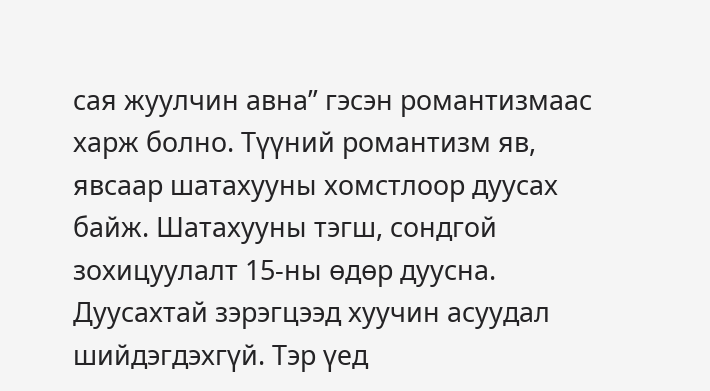сая жуулчин авна” гэсэн романтизмаас харж болно. Түүний романтизм яв, явсаар шатахууны хомстлоор дуусах байж. Шатахууны тэгш, сондгой зохицуулалт 15-ны өдөр дуусна. Дуусахтай зэрэгцээд хуучин асуудал шийдэгдэхгүй. Тэр үед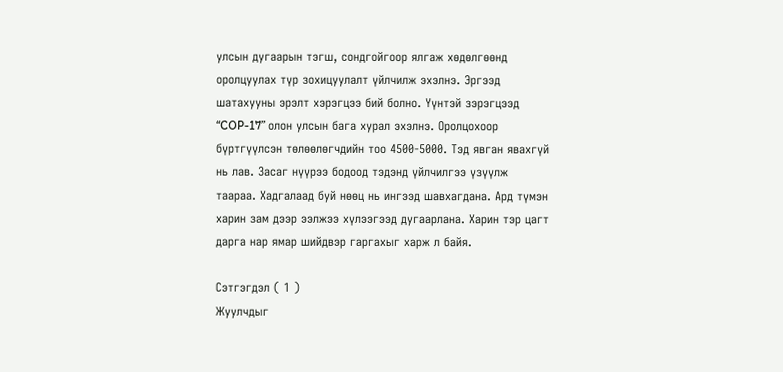улсын дугаарын тэгш, сондгойгоор ялгаж хөдөлгөөнд оролцуулах түр зохицуулалт үйлчилж эхэлнэ. Эргээд шатахууны эрэлт хэрэгцээ бий болно. Үүнтэй зэрэгцээд “COP-17” олон улсын бага хурал эхэлнэ. Оролцохоор бүртгүүлсэн төлөөлөгчдийн тоо 4500-5000. Тэд явган явахгүй нь лав. Засаг нүүрээ бодоод тэдэнд үйлчилгээ үзүүлж таараа. Хадгалаад буй нөөц нь ингээд шавхагдана. Ард түмэн харин зам дээр ээлжээ хүлээгээд дугаарлана. Харин тэр цагт дарга нар ямар шийдвэр гаргахыг харж л байя.

Сэтгэгдэл ( 1 )
Жуулчдыг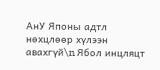АнУ Японы адтл нөхцлөөр хүлээн авахгүй\n Ябол инцляцт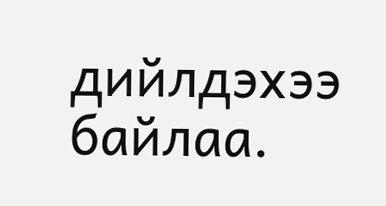дийлдэхээ байлаа.